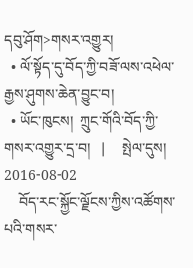དབུ་ཤོག>གསར་འགྱུར།
  • ལོ་སྟོད་དུ་བོད་ཀྱི་བཟོ་ལས་འཕེལ་རྒྱས་ཤུགས་ཆེན་བྱུང་བ།
  • ཡོང་ཁུངས།  ཀྲུང་གོའི་བོད་ཀྱི་གསར་འགྱུར་དྲ་བ།   |     སྤེལ་དུས།  2016-08-02
    བོད་རང་སྐྱོང་ལྗོངས་ཀྱིས་འཚོགས་པའི་གསར་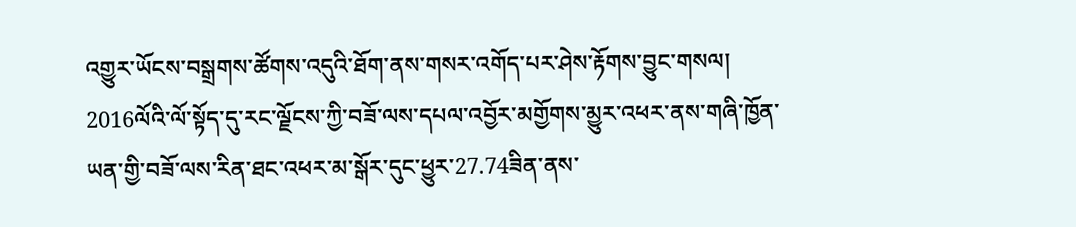འགྱུར་ཡོངས་བསྒྲགས་ཚོགས་འདུའི་ཐོག་ནས་གསར་འགོད་པར་ཤེས་རྟོགས་བྱུང་གསལ། 2016ལོའི་ལོ་སྟོད་དུ་རང་ལྗོངས་ཀྱི་བཟོ་ལས་དཔལ་འབྱོར་མགྱོགས་མྱུར་འཕར་ནས་གཞི་ཁྱོན་ཡན་གྱི་བཟོ་ལས་རིན་ཐང་འཕར་མ་སྒོར་དུང་ཕྱུར་27.74ཟིན་ནས་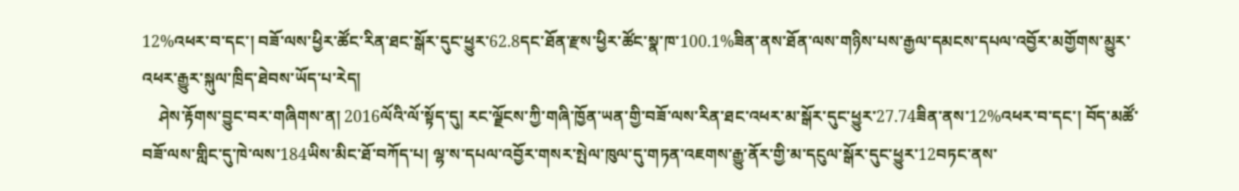12%འཕར་བ་དང་། བཟོ་ལས་ཕྱིར་ཚོང་རིན་ཐང་སྒོར་དུང་ཕྱུར་62.8དང་ཐོན་རྫས་ཕྱིར་ཚོང་སྣ་ཁ་100.1%ཟིན་ནས་ཐོན་ལས་གཉིས་པས་རྒྱལ་དམངས་དཔལ་འབྱོར་མགྱོགས་མྱུར་འཕར་རྒྱུར་སྐུལ་ཁྲིད་ཐེབས་ཡོད་པ་རེད།
    ཤེས་རྟོགས་བྱུང་བར་གཞིགས་ན། 2016ལོའི་ལོ་སྟོད་དུ། རང་ལྗོངས་ཀྱི་གཞི་ཁྱོན་ཡན་གྱི་བཟོ་ལས་རིན་ཐང་འཕར་མ་སྒོར་དུང་ཕྱུར་27.74ཟིན་ནས་12%འཕར་བ་དང་། བོད་མཚོ་བཟོ་ལས་གླིང་དུ་ཁེ་ལས་184ཡིས་མིང་ཐོ་བཀོད་པ། ལྷ་ས་དཔལ་འབྱོར་གསར་སྤེལ་ཁུལ་དུ་གཏན་འཇགས་རྒྱུ་ནོར་གྱི་མ་དངུལ་སྒོར་དུང་ཕྱུར་12བཏང་ནས་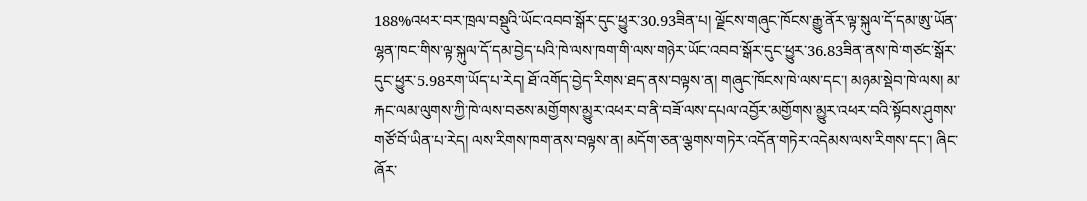188%འཕར་བར་ཁྲལ་བསྡུའི་ཡོང་འབབ་སྒོར་དུང་ཕྱུར་30.93ཟིན་པ། ལྗོངས་གཞུང་ཁོངས་རྒྱུ་ནོར་ལྟ་སྐུལ་དོ་དམ་ཨུ་ཡོན་ལྷན་ཁང་གིས་ལྟ་སྐུལ་དོ་དམ་བྱེད་པའི་ཁེ་ལས་ཁག་གི་ལས་གཉེར་ཡོང་འབབ་སྒོར་དུང་ཕྱུར་36.83ཟིན་ནས་ཁེ་གཙང་སྒོར་དུང་ཕྱུར་5.98རག་ཡོད་པ་རེད། ཐོ་འགོད་བྱེད་རིགས་ཐད་ནས་བལྟས་ན། གཞུང་ཁོངས་ཁེ་ལས་དང་། མཉམ་སྡེབ་ཁེ་ལས། མ་རྐང་ལམ་ལུགས་ཀྱི་ཁེ་ལས་བཅས་མགྱོགས་མྱུར་འཕར་བ་ནི་བཟོ་ལས་དཔལ་འབྱོར་མགྱོགས་མྱུར་འཕར་བའི་སྟོབས་ཤུགས་གཙོ་བོ་ཡིན་པ་རེད། ལས་རིགས་ཁག་ནས་བལྟས་ན། མདོག་ཅན་ལྕགས་གཏེར་འདོན་གཏེར་འདེམས་ལས་རིགས་དང་། ཞིང་ཞོར་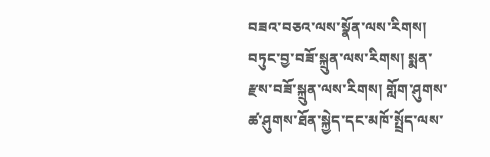བཟའ་བཅའ་ལས་སྣོན་ལས་རིགས། བཏུང་བྱ་བཟོ་སྐྲུན་ལས་རིགས། སྨན་རྫས་བཟོ་སྐྲུན་ལས་རིགས། གློག་ཤུགས་ཚ་ཤུགས་ཐོན་སྐྱེད་དང་མཁོ་སྤྲོད་ལས་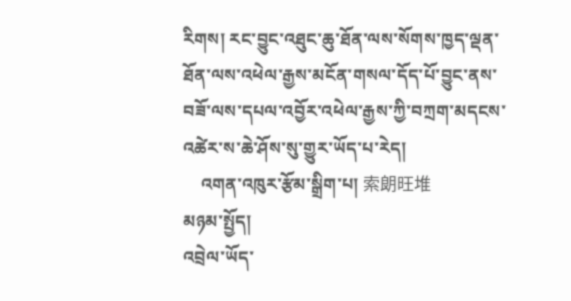རིགས། རང་བྱུང་འཐུང་ཆུ་ཐོན་ལས་སོགས་ཁྱད་ལྡན་ཐོན་ལས་འཕེལ་རྒྱས་མངོན་གསལ་དོད་པོ་བྱུང་ནས་བཟོ་ལས་དཔལ་འབྱོར་འཕེལ་རྒྱས་ཀྱི་བཀྲག་མདངས་འཚེར་ས་ཆེ་ཤོས་སུ་གྱུར་ཡོད་པ་རེད།
    འགན་འཁུར་རྩོམ་སྒྲིག་པ། 索朗旺堆
མཉམ་སྤྱོད།
འབྲེལ་ཡོད་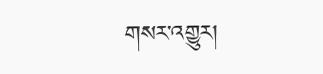གསར་འགྱུར།